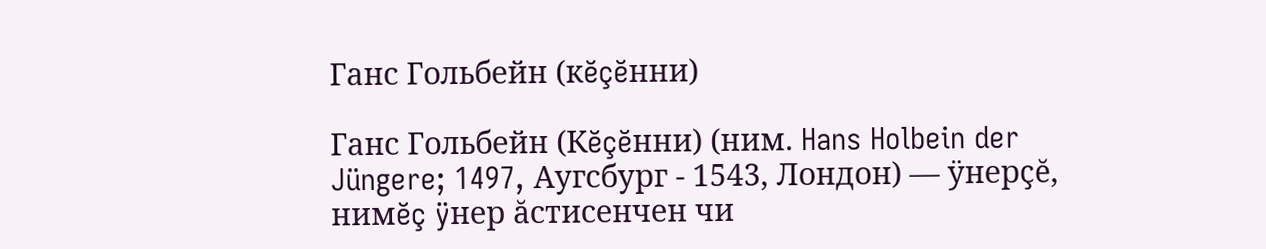Ганс Гольбейн (кĕçĕнни)

Ганс Гольбейн (Кĕçĕнни) (ним. Hans Holbein der Jüngere; 1497, Аугсбург - 1543, Лондон) — ÿнерçĕ, нимĕç ÿнер ăстисенчен чи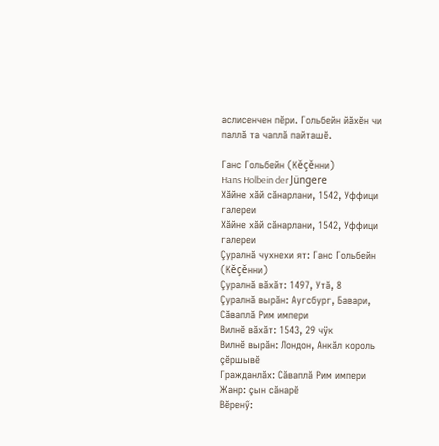аслисенчен пĕри. Гольбейн йăхĕн чи паллă та чаплă пайташĕ.

Ганс Гольбейн (Кĕçĕнни)
Hans Holbein der Jüngere
Хăйне хăй сăнарлани, 1542, Уффици галереи
Хăйне хăй сăнарлани, 1542, Уффици галереи
Çуралнă чухнехи ят: Ганс Гольбейн (Кĕçĕнни)
Çуралнă вăхăт: 1497, Утă, 8
Çуралнă вырăн: Аугсбург, Бавари, Сăваплă Рим импери
Вилнĕ вăхăт: 1543, 29 чÿк
Вилнĕ вырăн: Лондон, Анкăл король çĕршывĕ
Гражданлăх: Сăваплă Рим импери
Жанр: çын сăнарĕ
Вĕренӳ: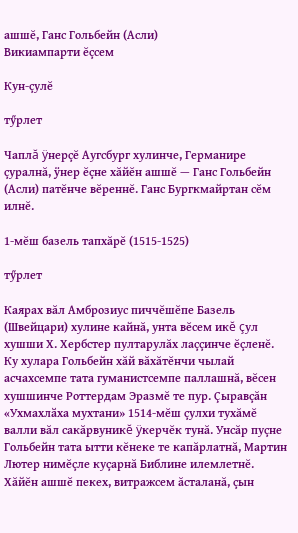ашшĕ, Ганс Гольбейн (Асли)
Викиампарти ĕçсем

Кун-çулĕ

тӳрлет

Чаплă ÿнерçĕ Аугсбург хулинче, Германире çуралнă, ÿнер ĕçне хăйĕн ашшĕ — Ганс Гольбейн (Асли) патĕнче вĕреннĕ. Ганс Бургкмайртан сĕм илнĕ.

1-мĕш базель тапхăрĕ (1515-1525)

тӳрлет

Каярах вăл Амброзиус пиччĕшĕпе Базель (Швейцари) хулине кайнă, унта вĕсем икĕ çул хушши Х. Хербстер пултарулăх лаççинче ĕçленĕ. Ку хулара Гольбейн хăй вăхăтĕнчи чылай асчахсемпе тата гуманистсемпе паллашнă, вĕсен хушшинче Роттердам Эразмĕ те пур. Çыравçăн «Ухмахлӑха мухтани» 1514-мĕш çулхи тухăмĕ валли вăл сакăрвуникĕ ÿкерчĕк тунă. Унсăр пуçне Гольбейн тата ытти кĕнеке те капăрлатнă, Мартин Лютер нимĕçле куçарнă Библине илемлетнĕ. Хăйĕн ашшĕ пекех, витражсем ăсталанă, çын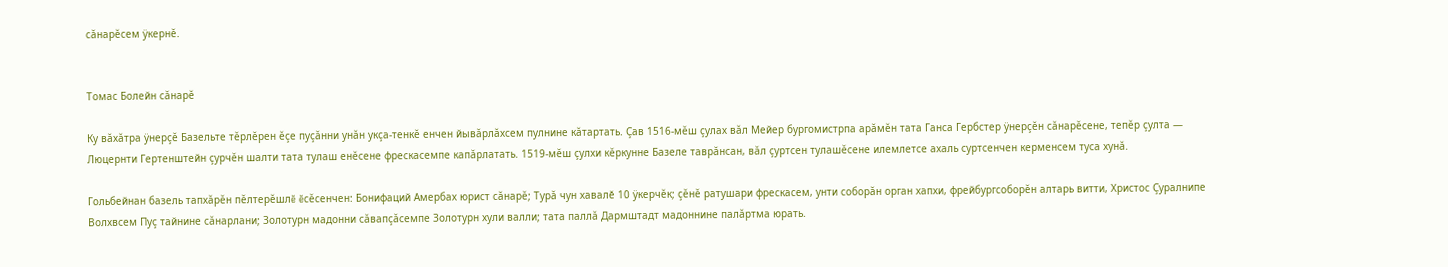сăнарĕсем ÿкернĕ.


Томас Болейн сăнарĕ

Ку вăхăтра ÿнерçĕ Базельте тĕрлĕрен ĕçе пуçăнни унăн укçа-тенкĕ енчен йывăрлăхсем пулнине кăтартать. Çав 1516-мĕш çулах вăл Мейер бургомистрпа арăмĕн тата Ганса Гербстер ÿнерçĕн сăнарĕсене, тепĕр çулта — Люцернти Гертенштейн çурчĕн шалти тата тулаш енĕсене фрескасемпе капăрлатать. 1519-мĕш çулхи кĕркунне Базеле таврăнсан, вăл çуртсен тулашĕсене илемлетсе ахаль суртсенчен керменсем туса хунă.

Гольбейнан базель тапхăрĕн пĕлтерĕшлĕ ĕсĕсенчен: Бонифаций Амербах юрист сăнарĕ; Турă чун хавалӗ 10 ÿкерчĕк; çĕнĕ ратушари фрескасем, унти соборăн орган хапхи, фрейбургсоборĕн алтарь витти, Христос Çуралнипе Волхвсем Пуç тайнине сăнарлани; Золотурн мадонни сăвапçăсемпе Золотурн хули валли; тата паллă Дармштадт мадоннине палăртма юрать.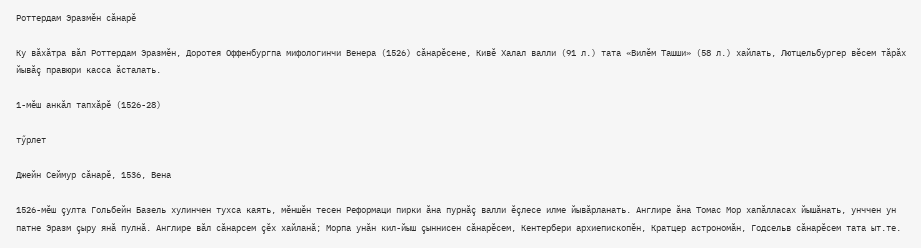Роттердам Эразмĕн сăнарĕ

Ку вăхăтра вăл Роттердам Эразмĕн, Доротея Оффенбургпа мифологинчи Венера (1526) сăнарĕсене, Кивĕ Халал валли (91 л.) тата «Вилĕм Ташши» (58 л.) хайлать, Лютцельбургер вĕсем тăрăх йывăç правюри касса ăсталать.

1-мĕш анкăл тапхăрĕ (1526-28)

тӳрлет

Джейн Сеймур сăнарĕ, 1536, Вена

1526-мĕш çулта Гольбейн Базель хулинчен тухса каять, мĕншĕн тесен Реформаци пирки ăна пурнăç валли ĕçлесе илме йывăрланать. Англире ăна Томас Мор хапăлласах йышăнать, унччен ун патне Эразм çыру янă пулнă. Англире вăл сăнарсем çĕх хайланă; Морпа унăн кил-йыш çыннисен сăнарĕсем, Кентербери архиепископĕн, Кратцер астрономăн, Годсельв сăнарĕсем тата ыт.те.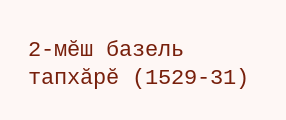2-мĕш базель тапхăрĕ (1529-31)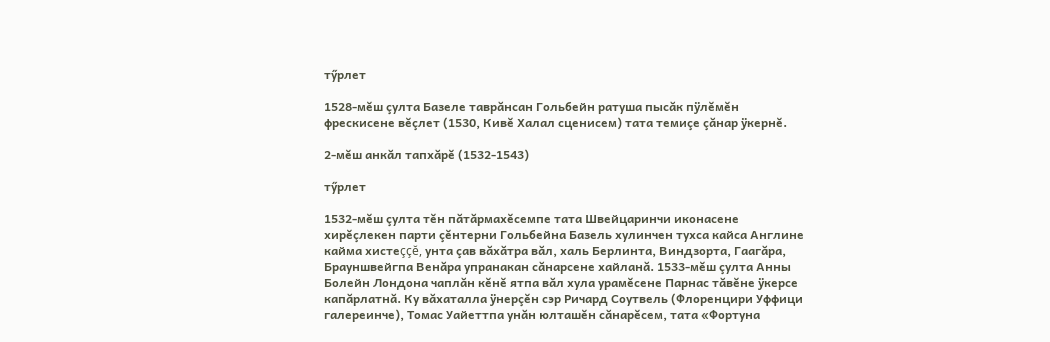тӳрлет

1528-мĕш çулта Базеле таврăнсан Гольбейн ратуша пысăк пÿлĕмĕн фрескисене вĕçлет (1530, Кивĕ Халал сценисем) тата темиçе çăнар ÿкернĕ.

2-мĕш анкăл тапхăрĕ (1532-1543)

тӳрлет

1532-мĕш çулта тĕн пăтăрмахĕсемпе тата Швейцаринчи иконасене хирĕçлекен парти çĕнтерни Гольбейна Базель хулинчен тухса кайса Англине кайма хистеççĕ, унта çав вăхăтра вăл, халь Берлинта, Виндзорта, Гаагăра, Брауншвейгпа Венăра упранакан сăнарсене хайланă. 1533-мĕш çулта Анны Болейн Лондона чаплăн кĕнĕ ятпа вăл хула урамĕсене Парнас тăвĕне ÿкерсе капăрлатнă. Ку вăхаталла ÿнерçĕн сэр Ричард Соутвель (Флоренцири Уффици галереинче), Томас Уайеттпа унăн юлташĕн сăнарĕсем, тата «Фортуна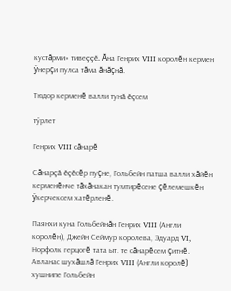кустăрми» тивеççĕ. Ăна Генрих VIII королĕн кермен ÿнерçи пулса тăма ăнăçнă.

Тюдор керменĕ валли тунă ĕçсем

тӳрлет

Генрих VIII сăнарĕ

Сăнарçă ĕçĕсĕр пуçне, Гольбейн патша валли хăйĕн керменĕнче тăхăнакан тумтирĕсене çĕлемешкĕн ÿкерчексем хатĕрленĕ.

Паянхи куна Гольбейнăн Генрих VIII (Англи королĕн), Джейн Сеймур королева, Эдуард VI, Норфолк герцогĕ тата ыт. те сăнарĕсем çитнĕ. Авланас шухăшлă Генрих VIII (Англи королĕ) хушнипе Гольбейн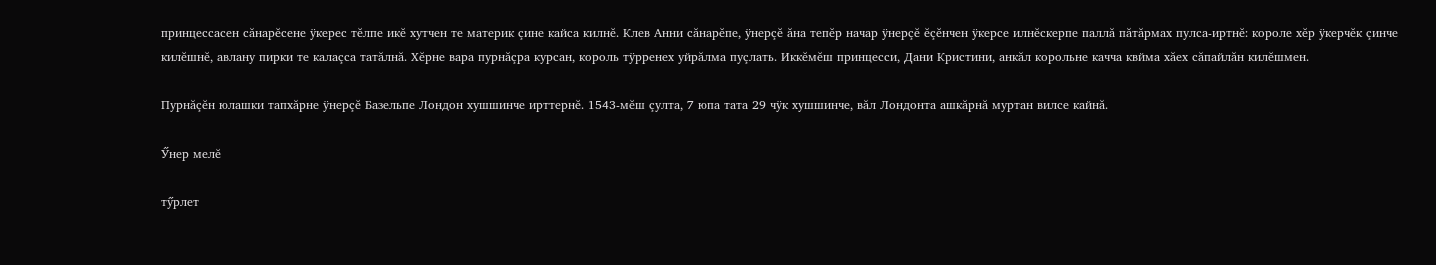принцессасен сăнарĕсене ÿкерес тĕлпе икĕ хутчен те материк çине кайса килнĕ. Клев Анни сăнарĕпе, ÿнерçĕ ăна тепĕр начар ÿнерçĕ ĕçĕнчен ÿкерсе илнĕскерпе паллă пăтăрмах пулса-иртнĕ: короле хĕр ÿкерчĕк çинче килĕшнĕ, авлану пирки те калаçса татăлнă. Хĕрне вара пурнăçра курсан, король тÿрренех уйрăлма пуçлать. Иккĕмĕш принцесси, Дани Кристини, анкăл корольне качча квйма хăех сăпайлăн килĕшмен.

Пурнăçĕн юлашки тапхăрне ÿнерçĕ Базельпе Лондон хушшинче ирттернĕ. 1543-мĕш çулта, 7 юпа тата 29 чÿк хушшинче, вăл Лондонта ашкăрнă муртан вилсе кайнă.

Ӳнер мелĕ

тӳрлет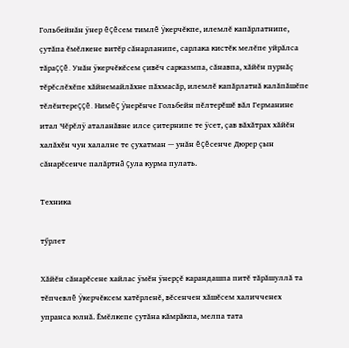Гольбейнăн ÿнер ĕçĕсем тимлĕ ÿкерчĕкпе, илемлĕ капăрлатнипе, çутăпа ĕмĕлкене витĕр сăнарланипе, сарлака кистĕк мелĕпе уйрăлса тăраççĕ. Унăн ÿкерчĕкĕсем çивĕч сарказмпа, сăнавпа, хăйĕн пурнăç тĕрĕслĕхĕпе хăйнемайлăхне пăхмасăр, илемлĕ капăрлатнă калăпăшĕпе тĕлĕнтереççĕ. Нимĕç ÿнерĕнче Гольбейн пĕлтерĕшĕ вăл Германине итал Чĕрĕлÿ аталанăвне илсе çитернипе те ÿсет, çав вăхăтрах хăйĕн халăхĕн чун халалне те çухатман — унăн ĕçĕсенче Дюрер çын сăнарĕсенче палăртнă çула курма пулать.

Техника

тӳрлет

Хăйĕн сăнарĕсене хайлас ÿмĕн ÿнерçĕ карандашпа питĕ тăрăшуллă та тĕпчевлĕ ÿкерчĕксем хатĕрленĕ, вĕсенчен хăшĕсем халичченех упранса юлнă. Ĕмӗлкепе çутăна кăмрăкпа, мелпа тата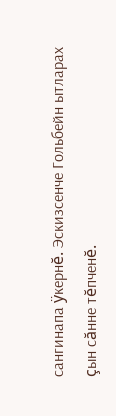сангинапа ÿкернĕ. Эскизсенче Гольбейн ытларах çын сăнне тĕпченĕ.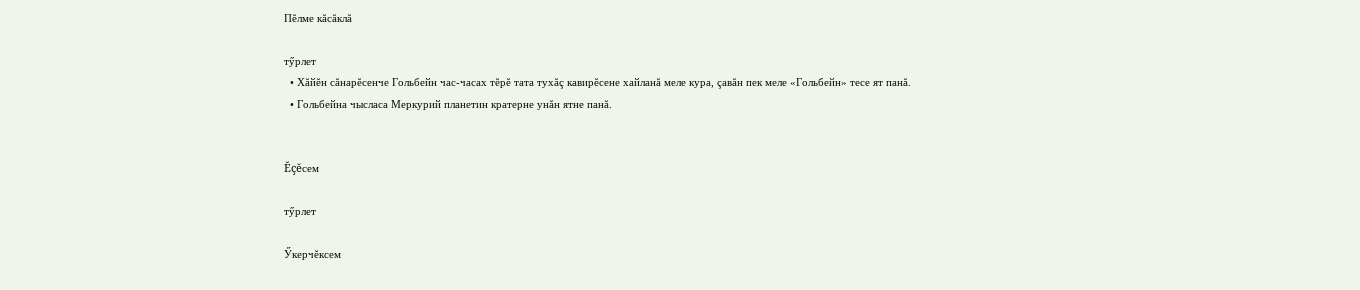Пĕлме кăсăклă

тӳрлет
  • Хăйĕн сăнарĕсенче Гольбейн час-часах тĕрĕ тата тухăç кавирĕсене хайланă меле кура, çавăн пек меле «Гольбейн» тесе ят панă.
  • Гольбейна чысласа Меркурий планетин кратерне унăн ятне панă.


Ĕçĕсем

тӳрлет

Ӳкерчĕксем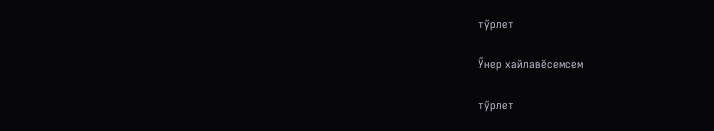тӳрлет

Ӳнер хайлавĕсемсем

тӳрлет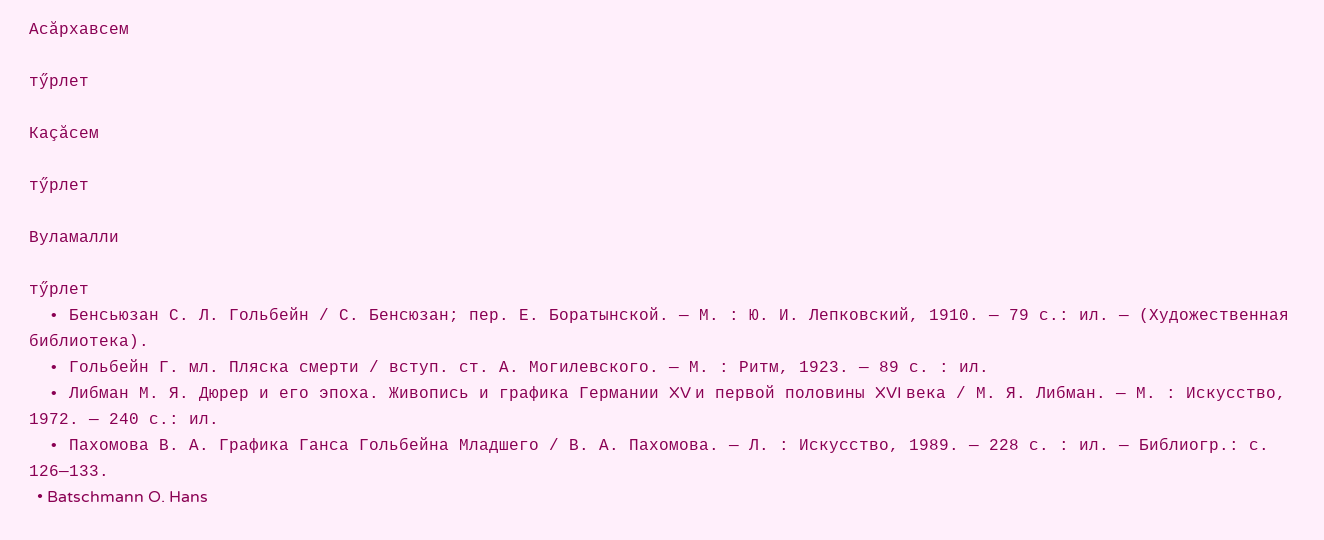Асăрхавсем

тӳрлет

Каçăсем

тӳрлет

Вуламалли

тӳрлет
  • Бенсьюзан С. Л. Гольбейн / С. Бенсюзан; пер. Е. Боратынской. — М. : Ю. И. Лепковский, 1910. — 79 с.: ил. — (Художественная библиотека).
  • Гольбейн Г. мл. Пляска смерти / вступ. ст. А. Могилевского. — М. : Ритм, 1923. — 89 с. : ил.
  • Либман М. Я. Дюрер и его эпоха. Живопись и графика Германии XV и первой половины XVI века / М. Я. Либман. — М. : Искусство, 1972. — 240 с.: ил.
  • Пахомова В. А. Графика Ганса Гольбейна Младшего / В. А. Пахомова. — Л. : Искусство, 1989. — 228 с. : ил. — Библиогр.: с. 126—133.
  • Batschmann O. Hans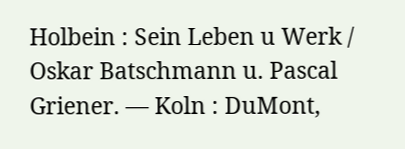Holbein : Sein Leben u Werk / Oskar Batschmann u. Pascal Griener. — Koln : DuMont,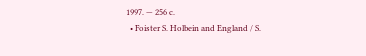1997. — 256 c.
  • Foister S. Holbein and England / S.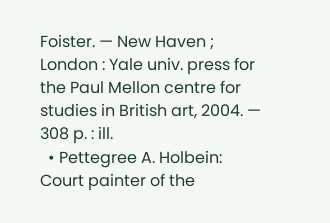Foister. — New Haven ; London : Yale univ. press for the Paul Mellon centre for studies in British art, 2004. — 308 p. : ill.
  • Pettegree A. Holbein: Court painter of the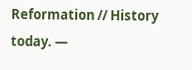Reformation // History today. —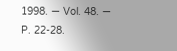1998. — Vol. 48. — P. 22-28.